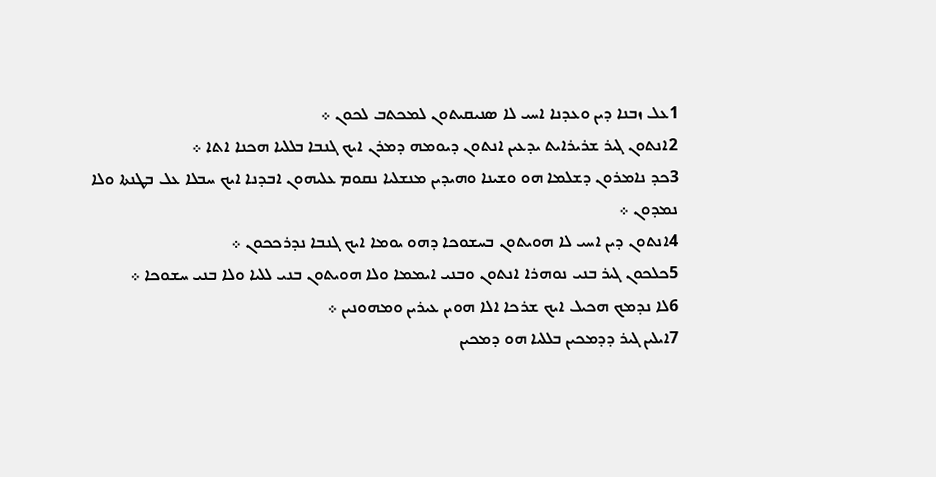1ܥܠ ܙܒܢܐ ܕܝܢ ܘܥܕܢܐ ܐܚܝ ܠܐ ܤܢܝܩܝܬܘܢ ܠܡܟܬܒ ܠܟܘܢ ܀
2ܐܢܬܘܢ ܓܝܪ ܫܪܝܪܐܝܬ ܝܕܥܝܢ ܐܢܬܘܢ ܕܝܘܡܗ ܕܡܪܢ ܐܝܟ ܓܢܒܐ ܒܠܠܝܐ ܗܟܢܐ ܐܬܐ ܀
3ܟܕ ܢܐܡܪܘܢ ܕܫܠܡܐ ܗܘ ܘܫܝܢܐ ܘܗܝܕܝܢ ܡܢܫܠܝܐ ܢܩܘܡ ܥܠܝܗܘܢ ܐܒܕܢܐ ܐܝܟ ܚܒܠܐ ܥܠ ܒܛܢܬܐ ܘܠܐ ܢܡܕܘܢ ܀
4ܐܢܬܘܢ ܕܝܢ ܐܚܝ ܠܐ ܗܘܝܬܘܢ ܒܚܫܘܟܐ ܕܗܘ ܝܘܡܐ ܐܝܟ ܓܢܒܐ ܢܕܪܟܟܘܢ ܀
5ܟܠܟܘܢ ܓܝܪ ܒܢܝ ܢܘܗܪܐ ܐܢܬܘܢ ܘܒܢܝ ܐܝܡܡܐ ܘܠܐ ܗܘܝܬܘܢ ܒܢܝ ܠܠܝܐ ܘܠܐ ܒܢܝ ܚܫܘܟܐ ܀
6ܠܐ ܢܕܡܟ ܗܟܝܠ ܐܝܟ ܫܪܟܐ ܐܠܐ ܗܘܝܢ ܥܝܪܝܢ ܘܡܗܘܢܝܢ ܀
7ܐܝܠܝܢ ܓܝܪ ܕܕܡܟܝܢ ܒܠܠܝܐ ܗܘ ܕܡܟܝܢ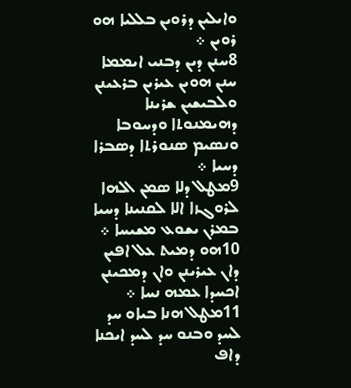ܘܐܝܠܝܢ ܕܪܘܝܢ ܒܠܠܝܐ ܗܘ ܪܘܝܢ ܀
8ܚܢܢ ܕܝܢ ܕܒܢܝ ܐܝܡܡܐ ܚܢܢ ܗܘܝܢ ܥܝܪܝܢ ܒܪܥܝܢܢ ܘܠܒܝܫܝܢ ܫܪܝܢܐ ܕܗܝܡܢܘܬܐ ܘܕܚܘܒܐ ܘܢܤܝܡ ܤܢܘܪܬܐ ܕܤܒܪܐ ܕܚܝܐ ܀
9ܡܛܠ ܕܠܐ ܤܡܢ ܐܠܗܐ ܠܪܘܓܙܐ ܐܠܐ ܠܩܢܝܢܐ ܕܚܝܐ ܒܡܪܢ ܝܫܘܥ ܡܫܝܚܐ ܀
10ܗܘ ܕܡܝܬ ܥܠ ܐܦܝܢ ܕܐܢ ܥܝܪܝܢܢ ܘܐܢ ܕܡܟܝܢܢ ܐܟܚܕܐ ܥܡܗ ܢܚܐ ܀
11ܡܛܠ ܗܢܐ ܒܝܐܘ ܚܕ ܠܚܕ ܘܒܢܘ ܚܕ ܠܚܕ ܐܝܟܢܐ ܕܐܦ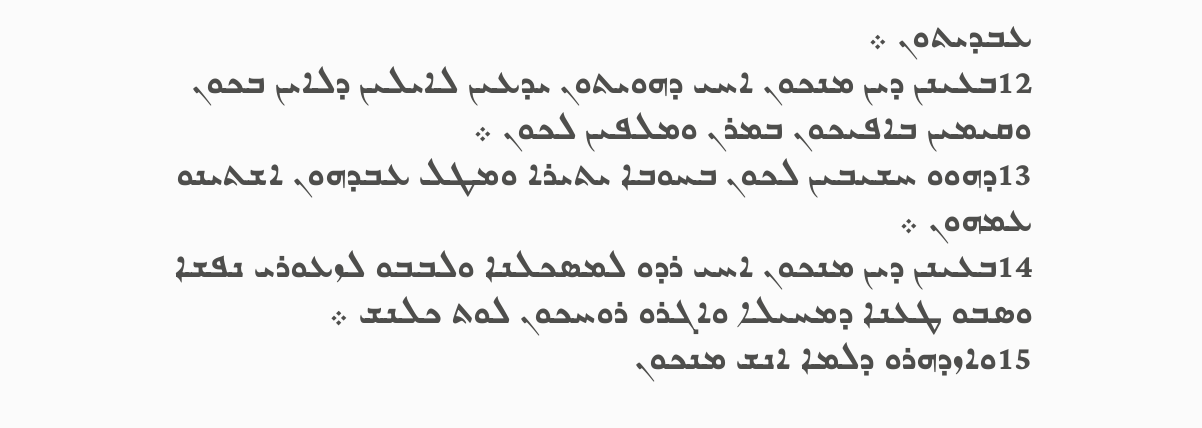ܥܒܕܝܬܘܢ ܀
12ܒܥܝܢܢ ܕܝܢ ܡܢܟܘܢ ܐܚܝ ܕܗܘܝܬܘܢ ܝܕܥܝܢ ܠܐܝܠܝܢ ܕܠܐܝܢ ܒܟܘܢ ܘܩܝܡܝܢ ܒܐܦܝܟܘܢ ܒܡܪܢ ܘܡܠܦܝܢ ܠܟܘܢ ܀
13ܕܗܘܘ ܚܫܝܒܝܢ ܠܟܘܢ ܒܚܘܒܐ ܝܬܝܪܐ ܘܡܛܠ ܥܒܕܗܘܢ ܐܫܬܝܢܘ ܥܡܗܘܢ ܀
14ܒܥܝܢܢ ܕܝܢ ܡܢܟܘܢ ܐܚܝ ܪܕܘ ܠܡܤܟܠܢܐ ܘܠܒܒܘ ܠܙܥܘܪܝ ܢܦܫܐ ܘܤܒܘ ܛܥܢܐ ܕܡܚܝܠܐ ܘܐܓܪܘ ܪܘܚܟܘܢ ܠܘܬ ܟܠܢܫ ܀
15ܘܐܙܕܗܪܘ ܕܠܡܐ ܐܢܫ ܡܢܟܘܢ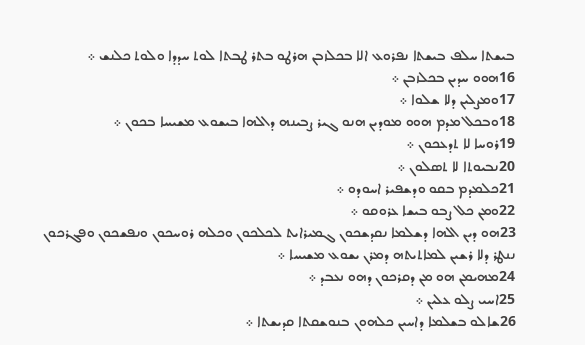ܒܝܫܬܐ ܚܠܦ ܒܝܫܬܐ ܢܦܪܘܥ ܐܠܐ ܒܟܠܙܒܢ ܗܪܛܘ ܒܬܪ ܛܒܬܐ ܠܘܬ ܚܕܕܐ ܘܠܘܬ ܟܠܢܫ ܀
16ܗܘܘ ܚܕܝܢ ܒܟܠܙܒܢ ܀
17ܘܡܨܠܝܢ ܕܠܐ ܫܠܘܐ ܀
18ܘܒܟܠ ܡܕܡ ܗܘܘ ܡܘܕܝܢ ܗܢܘ ܓܝܪ ܨܒܝܢܗ ܕܐܠܗܐ ܒܝܫܘܥ ܡܫܝܚܐ ܒܟܘܢ ܀
19ܪܘܚܐ ܠܐ ܬܕܥܟܘܢ ܀
20ܢܒܝܘܬܐ ܠܐ ܬܤܠܘܢ ܀
21ܟܠܡܕܡ ܒܩܘ ܘܕܫܦܝܪ ܐܚܘܕܘ ܀
22ܘܡܢ ܟܠ ܨܒܘ ܒܝܫܐ ܥܪܘܩܘ ܀
23ܗܘ ܕܝܢ ܐܠܗܐ ܕܫܠܡܐ ܢܩܕܫܟܘܢ ܓܡܝܪܐܝܬ ܠܟܠܟܘܢ ܘܟܠܗ ܪܘܚܟܘܢ ܘܢܦܫܟܘܢ ܘܦܓܪܟܘܢ ܢܢܛܪ ܕܠܐ ܪܫܝܢ ܠܡܐܬܝܬܗ ܕܡܪܢ ܝܫܘܥ ܡܫܝܚܐ ܀
24ܡܗܝܡܢ ܗܘ ܡܢ ܕܩܪܟܘܢ ܕܗܘ ܢܥܒܕ ܀
25ܐܚܝ ܨܠܘ ܥܠܝܢ ܀
26ܫܐܠܘ ܒܫܠܡܐ ܕܐܚܝܢ ܟܠܗܘܢ ܒܢܘܫܩܬܐ ܩܕܝܫܬܐ ܀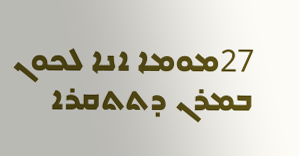27ܡܘܡܐ ܐܢܐ ܠܟܘܢ ܒܡܪܢ ܕܬܬܩܪܐ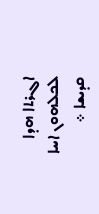ܐܓܪܬܐ ܗܕܐ ܠܟܠܗܘܢ ܐܚܐ ܩܕܝܫܐ ܀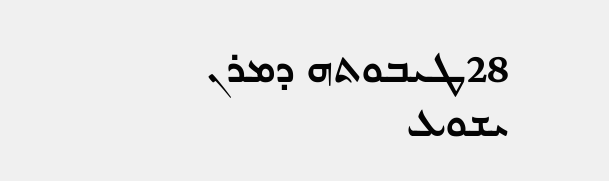28ܛܝܒܘܬܗ ܕܡܪܢ ܝܫܘܥ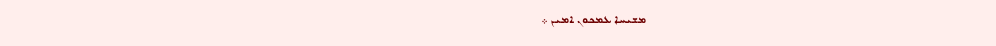ܡܫܝܚܐ ܥܡܟܘܢ ܐܡܝܢ ܀